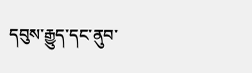དབུས་རྒྱུད་དང་ནུབ་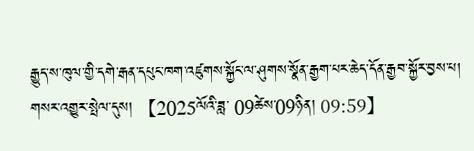རྒྱུད་ས་ཁུལ་གྱི་དགེ་རྒན་དཔུང་ཁག་འཛུགས་སྐྱོང་ལ་ཤུགས་སྣོན་རྒྱག་པར་ཆེད་དོན་རྒྱབ་སྐྱོར་བྱས་པ།
གསར་འགྱུར་སྤེལ་དུས། 【2025ལོའི་ཟླ་ 09ཚེས་09ཉིན། 09:59】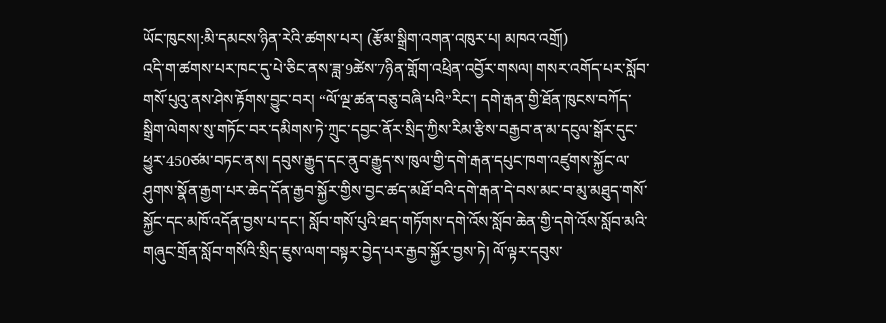ཡོང་ཁུངས།:མི་དམངས་ཉིན་རེའི་ཚགས་པར། (རྩོམ་སྒྲིག་འགན་འཁུར་པ། མཁའ་འགྲོ།)
འདི་ག་ཚགས་པར་ཁང་དུ་པེ་ཅིང་ནས་ཟླ་9ཚེས་7ཉིན་གློག་འཕྲིན་འབྱོར་གསལ། གསར་འགོད་པར་སློབ་གསོ་པུའུ་ནས་ཤེས་རྟོགས་བྱུང་བར། “ལོ་ལྔ་ཚན་བཅུ་བཞི་པའི”རིང་། དགེ་རྒན་གྱི་ཐོན་ཁུངས་བཀོད་སྒྲིག་ལེགས་སུ་གཏོང་བར་དམིགས་ཏེ་ཀྲུང་དབྱང་ནོར་སྲིད་ཀྱིས་རིམ་རྩིས་བརྒྱབ་ན་མ་དངུལ་སྒོར་དུང་ཕྱུར་450ཙམ་བཏང་ནས། དབུས་རྒྱུད་དང་ནུབ་རྒྱུད་ས་ཁུལ་གྱི་དགེ་རྒན་དཔུང་ཁག་འཛུགས་སྐྱོང་ལ་ཤུགས་སྣོན་རྒྱག་པར་ཆེད་དོན་རྒྱབ་སྐྱོར་གྱིས་བྱང་ཚད་མཐོ་བའི་དགེ་རྒན་དེ་བས་མང་བ་མུ་མཐུད་གསོ་སྐྱོང་དང་མཁོ་འདོན་བྱས་པ་དང་། སློབ་གསོ་པུའི་ཐད་གཏོགས་དགེ་འོས་སློབ་ཆེན་གྱི་དགེ་འོས་སློབ་མའི་གཞུང་གྲོན་སློབ་གསོའི་སྲིད་ཇུས་ལག་བསྟར་བྱེད་པར་རྒྱབ་སྐྱོར་བྱས་ཏེ། ལོ་ལྟར་དབུས་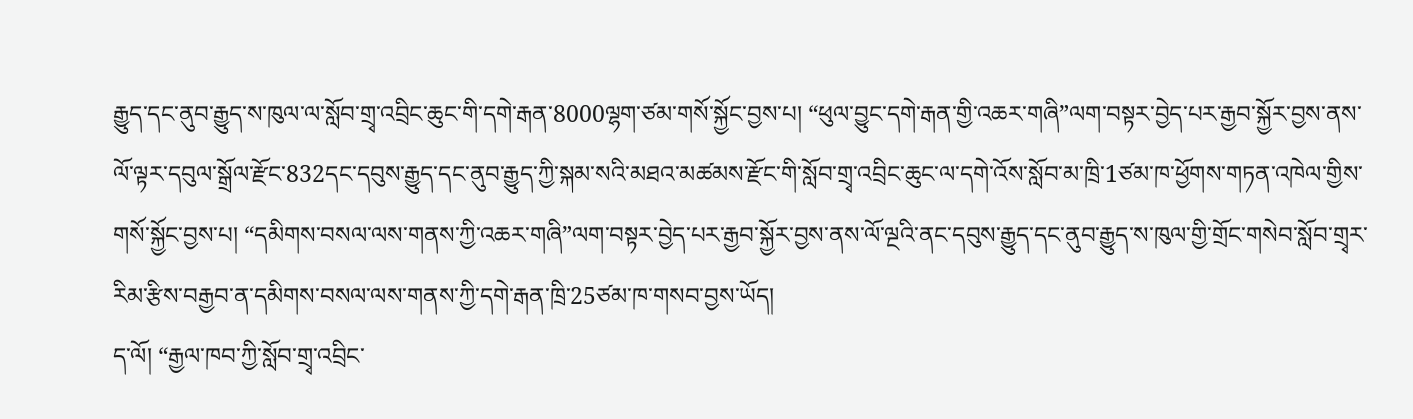རྒྱུད་དང་ནུབ་རྒྱུད་ས་ཁུལ་ལ་སློབ་གྲྭ་འབྲིང་ཆུང་གི་དགེ་རྒན་8000ལྷག་ཙམ་གསོ་སྐྱོང་བྱས་པ། “ཕུལ་བྱུང་དགེ་རྒན་གྱི་འཆར་གཞི”ལག་བསྟར་བྱེད་པར་རྒྱབ་སྐྱོར་བྱས་ནས་ལོ་ལྟར་དབུལ་སྒྲོལ་རྫོང་832དང་དབུས་རྒྱུད་དང་ནུབ་རྒྱུད་ཀྱི་སྐམ་སའི་མཐའ་མཚམས་རྫོང་གི་སློབ་གྲྭ་འབྲིང་ཆུང་ལ་དགེ་འོས་སློབ་མ་ཁྲི་1ཙམ་ཁ་ཕྱོགས་གཏན་འཁེལ་གྱིས་གསོ་སྐྱོང་བྱས་པ། “དམིགས་བསལ་ལས་གནས་ཀྱི་འཆར་གཞི”ལག་བསྟར་བྱེད་པར་རྒྱབ་སྐྱོར་བྱས་ནས་ལོ་ལྔའི་ནང་དབུས་རྒྱུད་དང་ནུབ་རྒྱུད་ས་ཁུལ་གྱི་གྲོང་གསེབ་སློབ་གྲྭར་རིམ་རྩིས་བརྒྱབ་ན་དམིགས་བསལ་ལས་གནས་ཀྱི་དགེ་རྒན་ཁྲི་25ཙམ་ཁ་གསབ་བྱས་ཡོད།
ད་ལོ། “རྒྱལ་ཁབ་ཀྱི་སློབ་གྲྭ་འབྲིང་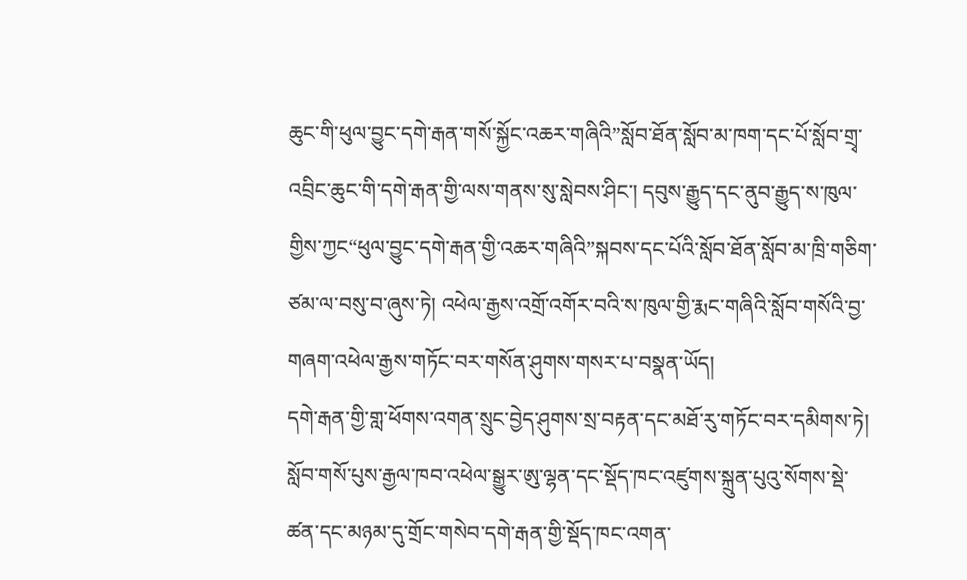ཆུང་གི་ཕུལ་བྱུང་དགེ་རྒན་གསོ་སྐྱོང་འཆར་གཞིའི”སློབ་ཐོན་སློབ་མ་ཁག་དང་པོ་སློབ་གྲྭ་འབྲིང་ཆུང་གི་དགེ་རྒན་གྱི་ལས་གནས་སུ་སླེབས་ཤིང་། དབུས་རྒྱུད་དང་ནུབ་རྒྱུད་ས་ཁུལ་གྱིས་ཀྱང“ཕུལ་བྱུང་དགེ་རྒན་གྱི་འཆར་གཞིའི”སྐབས་དང་པོའི་སློབ་ཐོན་སློབ་མ་ཁྲི་གཅིག་ཙམ་ལ་བསུ་བ་ཞུས་ཏེ། འཕེལ་རྒྱས་འགྲོ་འགོར་བའི་ས་ཁུལ་གྱི་རྨང་གཞིའི་སློབ་གསོའི་བྱ་གཞག་འཕེལ་རྒྱས་གཏོང་བར་གསོན་ཤུགས་གསར་པ་བསྣན་ཡོད།
དགེ་རྒན་གྱི་གླ་ཕོགས་འགན་སྲུང་བྱེད་ཤུགས་སྲ་བརྟན་དང་མཐོ་རུ་གཏོང་བར་དམིགས་ཏེ། སློབ་གསོ་པུས་རྒྱལ་ཁབ་འཕེལ་སྒྱུར་ཨུ་ལྷན་དང་སྡོད་ཁང་འཛུགས་སྐྲུན་པུའུ་སོགས་སྡེ་ཚན་དང་མཉམ་དུ་གྲོང་གསེབ་དགེ་རྒན་གྱི་སྡོད་ཁང་འགན་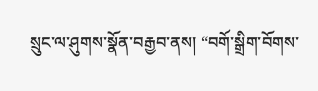སྲུང་ལ་ཤུགས་སྣོན་བརྒྱབ་ནས། “བགོ་སྒྲིག་བོགས་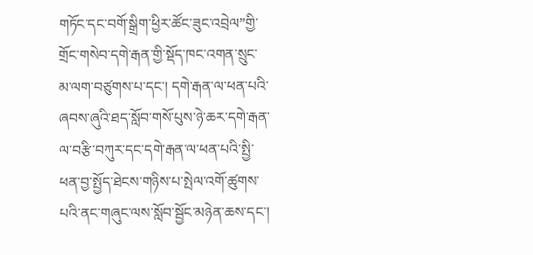གཏོང་དང་བགོ་སྒྲིག་ཕྱིར་ཚོང་ཟུང་འབྲེལ”གྱི་གྲོང་གསེབ་དགེ་རྒན་གྱི་སྡོད་ཁང་འགན་སྲུང་མ་ལག་བཙུགས་པ་དང་། དགེ་རྒན་ལ་ཕན་པའི་ཞབས་ཞུའི་ཐད་སློབ་གསོ་པུས་ཉེ་ཆར་དགེ་རྒན་ལ་བརྩི་བཀུར་དང་དགེ་རྒན་ལ་ཕན་པའི་སྤྱི་ཕན་བྱ་སྤྱོད་ཐེངས་གཉིས་པ་སྤེལ་འགོ་ཚུགས་པའི་ནང་གཞུང་ལས་སློབ་སྦྱོང་མཉེན་ཆས་དང་།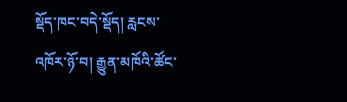སྡོད་ཁང་བདེ་སྡོད། རླངས་འཁོར་ཉོ་བ། རྒྱུན་མཁོའི་ཚོང་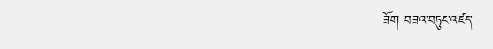ཟོག བཟའ་བཏུང་འཛད་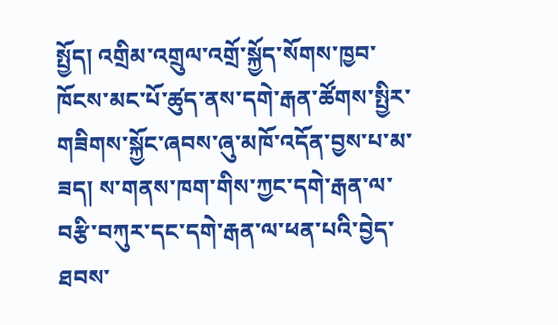སྤྱོད། འགྲིམ་འགྲུལ་འགྲོ་སྐྱོད་སོགས་ཁྱབ་ཁོངས་མང་པོ་ཚུད་ནས་དགེ་རྒན་ཚོགས་སྤྱིར་གཟིགས་སྐྱོང་ཞབས་ཞུ་མཁོ་འདོན་བྱས་པ་མ་ཟད། ས་གནས་ཁག་གིས་ཀྱང་དགེ་རྒན་ལ་བརྩི་བཀུར་དང་དགེ་རྒན་ལ་ཕན་པའི་བྱེད་ཐབས་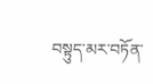བསྟུད་མར་བཏོན་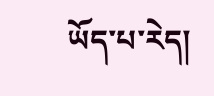ཡོད་པ་རེད།